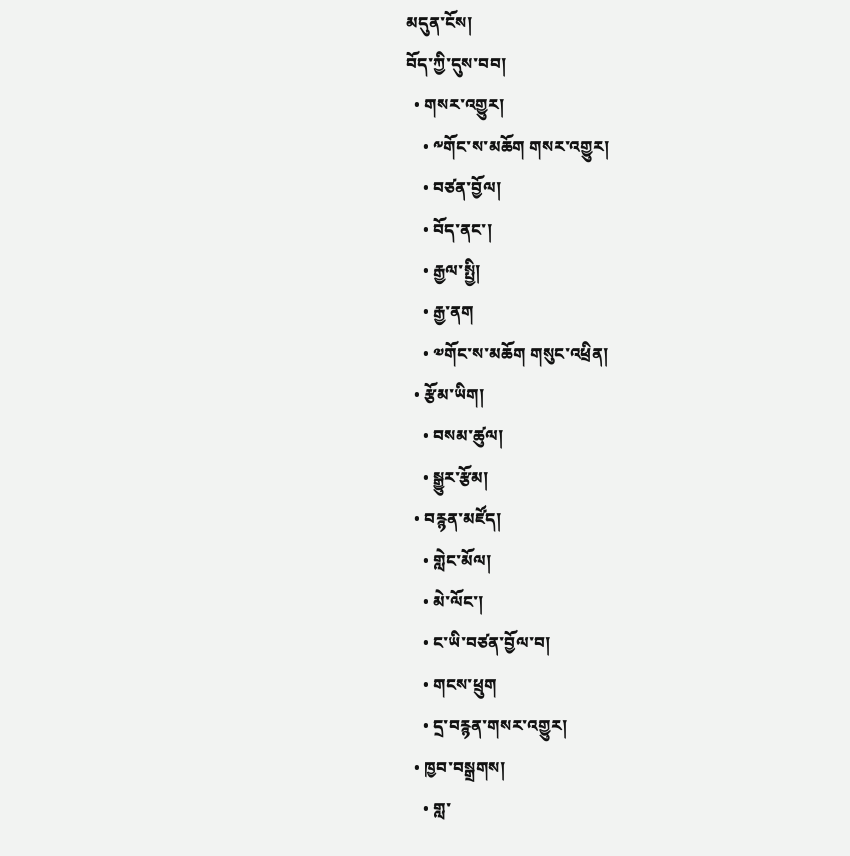མདུན་ངོས།
བོད་ཀྱི་དུས་བབ།
  • གསར་འགྱུར།
    • ༸གོང་ས་མཆོག གསར་འགྱུར།
    • བཙན་བྱོལ།
    • བོད་ནང་།
    • རྒྱལ་སྤྱི།
    • རྒྱ་ནག
    • ༧གོང་ས་མཆོག གསུང་འཕྲིན།
  • རྩོམ་ཡིག།
    • བསམ་ཚུལ།
    • སྒྱུར་རྩོམ།
  • བརྙན་མཛོད།
    • གླེང་མོལ།
    • མེ་ལོང་།
    • ང་ཡི་བཙན་བྱོལ་བ།
    • གངས་ཕྲུག
    • དྲ་བརྙན་གསར་འགྱུར།
  • ཁྱབ་བསྒྲགས།
    • གླ་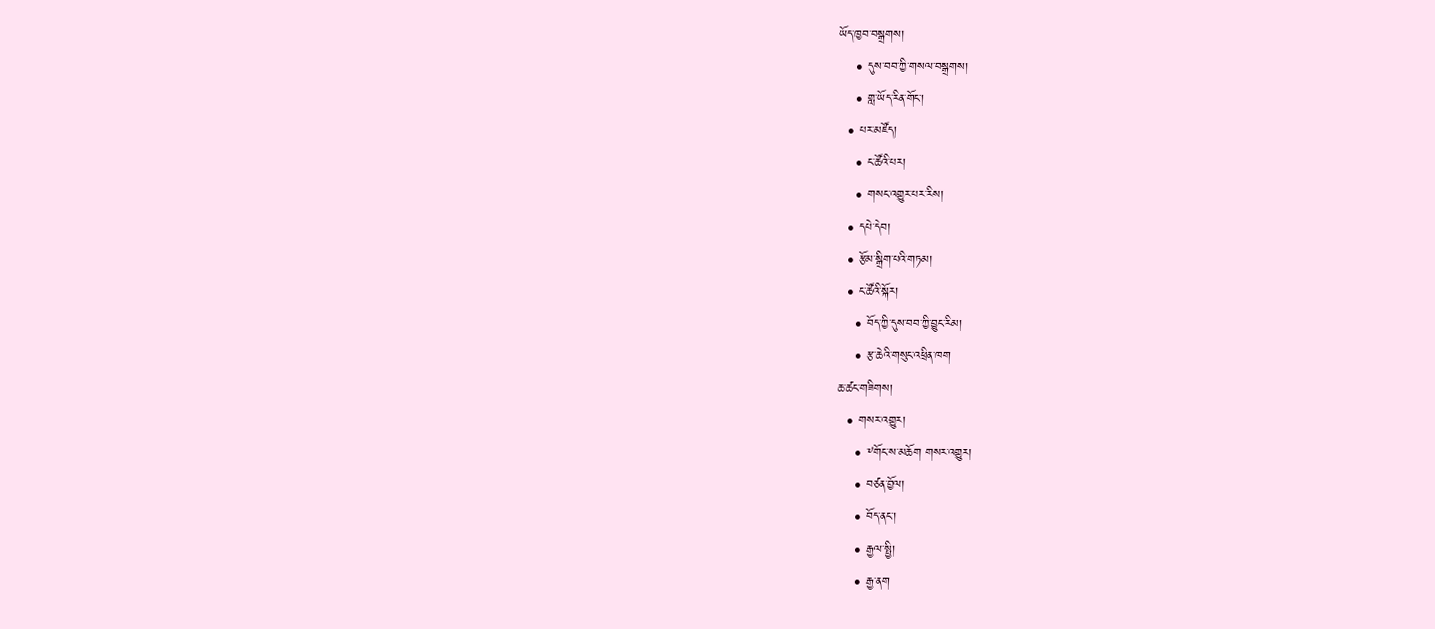ཡོད་ཁྱབ་བསྒྲགས།
    • དུས་བབ་ཀྱི་གསལ་བསྒྲགས།
    • གླ་ཡོད་རིན་གོང་།
  • པར་མཛོད།
    • ང་ཚོའི་པར།
    • གསང་འགྱུར་པར་རིས།
  • དཔེ་དེབ།
  • རྩོམ་སྒྲིག་པའི་གཏམ།
  • ང་ཚོའི་སྐོར།
    • བོད་ཀྱི་དུས་བབ་ཀྱི་བྱུང་རིམ།
    • རྩ་ཆེའི་གསུང་འཕྲིན་ཁག
ཆ་ཚང་གཟིགས།
  • གསར་འགྱུར།
    • ༸གོང་ས་མཆོག གསར་འགྱུར།
    • བཙན་བྱོལ།
    • བོད་ནང་།
    • རྒྱལ་སྤྱི།
    • རྒྱ་ནག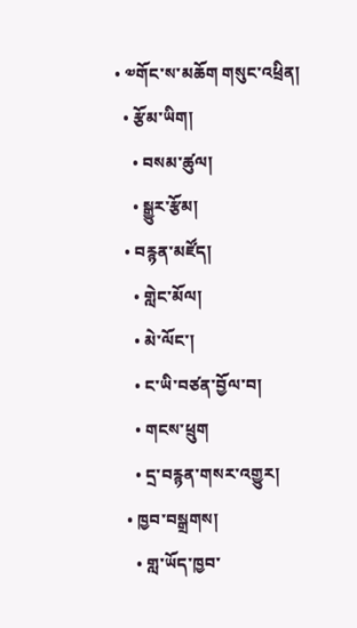• ༧གོང་ས་མཆོག གསུང་འཕྲིན།
  • རྩོམ་ཡིག།
    • བསམ་ཚུལ།
    • སྒྱུར་རྩོམ།
  • བརྙན་མཛོད།
    • གླེང་མོལ།
    • མེ་ལོང་།
    • ང་ཡི་བཙན་བྱོལ་བ།
    • གངས་ཕྲུག
    • དྲ་བརྙན་གསར་འགྱུར།
  • ཁྱབ་བསྒྲགས།
    • གླ་ཡོད་ཁྱབ་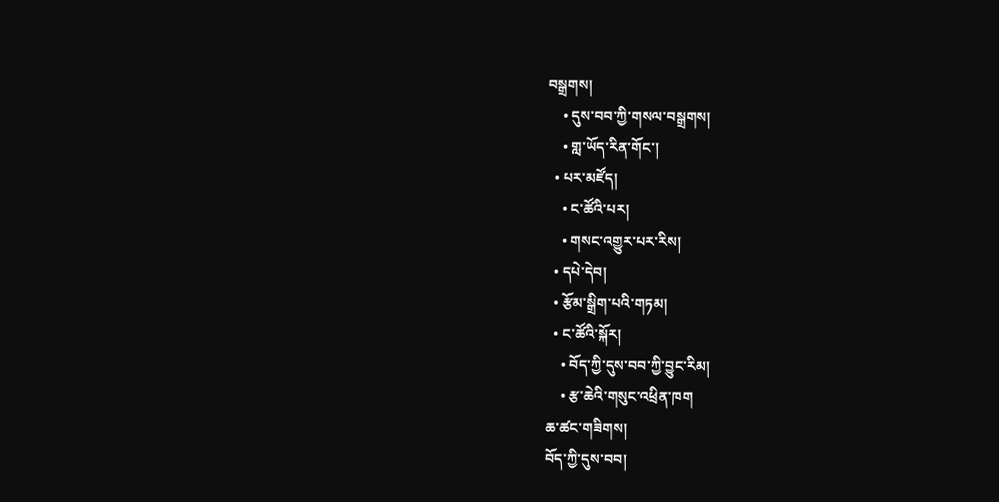བསྒྲགས།
    • དུས་བབ་ཀྱི་གསལ་བསྒྲགས།
    • གླ་ཡོད་རིན་གོང་།
  • པར་མཛོད།
    • ང་ཚོའི་པར།
    • གསང་འགྱུར་པར་རིས།
  • དཔེ་དེབ།
  • རྩོམ་སྒྲིག་པའི་གཏམ།
  • ང་ཚོའི་སྐོར།
    • བོད་ཀྱི་དུས་བབ་ཀྱི་བྱུང་རིམ།
    • རྩ་ཆེའི་གསུང་འཕྲིན་ཁག
ཆ་ཚང་གཟིགས།
བོད་ཀྱི་དུས་བབ།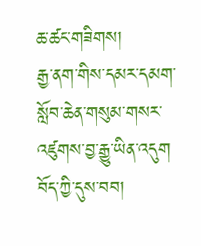ཆ་ཚང་གཟིགས།
རྒྱ་ནག་གིས་དམར་དམག་སློབ་ཆེན་གསུམ་གསར་འཛུགས་བྱ་རྒྱུ་ཡིན་འདུག
བོད་ཀྱི་དུས་བབ།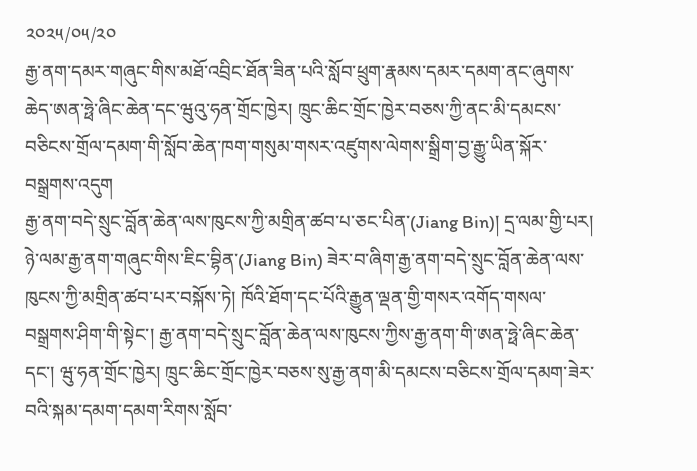༢༠༢༥/༠༥/༢༠
རྒྱ་ནག་དམར་གཞུང་གིས་མཐོ་འབྲིང་ཐོན་ཟིན་པའི་སློབ་ཕྲུག་རྣམས་དམར་དམག་ནང་ཞུགས་ཆེད་ཨན་ཧྥེ་ཞིང་ཆེན་དང་ཝུའུ་ཧན་གྲོང་ཁྱེར། ཁྲུང་ཆིང་གྲོང་ཁྱེར་བཅས་ཀྱི་ནང་མི་དམངས་བཅིངས་གྲོལ་དམག་གི་སློབ་ཆེན་ཁག་གསུམ་གསར་འཛུགས་ལེགས་སྒྲིག་བྱ་རྒྱུ་ཡིན་སྐོར་བསྒྲགས་འདུག
རྒྱ་ནག་བདེ་སྲུང་བློན་ཆེན་ལས་ཁུངས་ཀྱི་མགྲིན་ཚབ་པ་ཅང་པིན་(Jiang Bin)། དྲ་ལམ་གྱི་པར།
ཉེ་ལམ་རྒྱ་ནག་གཞུང་གིས་ཇིང་བྷིན་(Jiang Bin) ཟེར་བ་ཞིག་རྒྱ་ནག་བདེ་སྲུང་བློན་ཆེན་ལས་ཁུངས་ཀྱི་མགྲིན་ཚབ་པར་བསྐོས་ཏེ། ཁོའི་ཐོག་དང་པོའི་རྒྱུན་ལྡན་གྱི་གསར་འགོད་གསལ་བསྒྲགས་ཤིག་གི་སྟེང་། རྒྱ་ནག་བདེ་སྲུང་བློན་ཆེན་ལས་ཁུངས་ཀྱིས་རྒྱ་ནག་གི་ཨན་ཧྥེ་ཞིང་ཆེན་དང་། ཝུ་ཧན་གྲོང་ཁྱེར། ཁྲུང་ཆིང་གྲོང་ཁྱེར་བཅས་སུ་རྒྱ་ནག་མི་དམངས་བཅིངས་གྲོལ་དམག་ཟེར་བའི་སྐམ་དམག་དམག་རིགས་སློབ་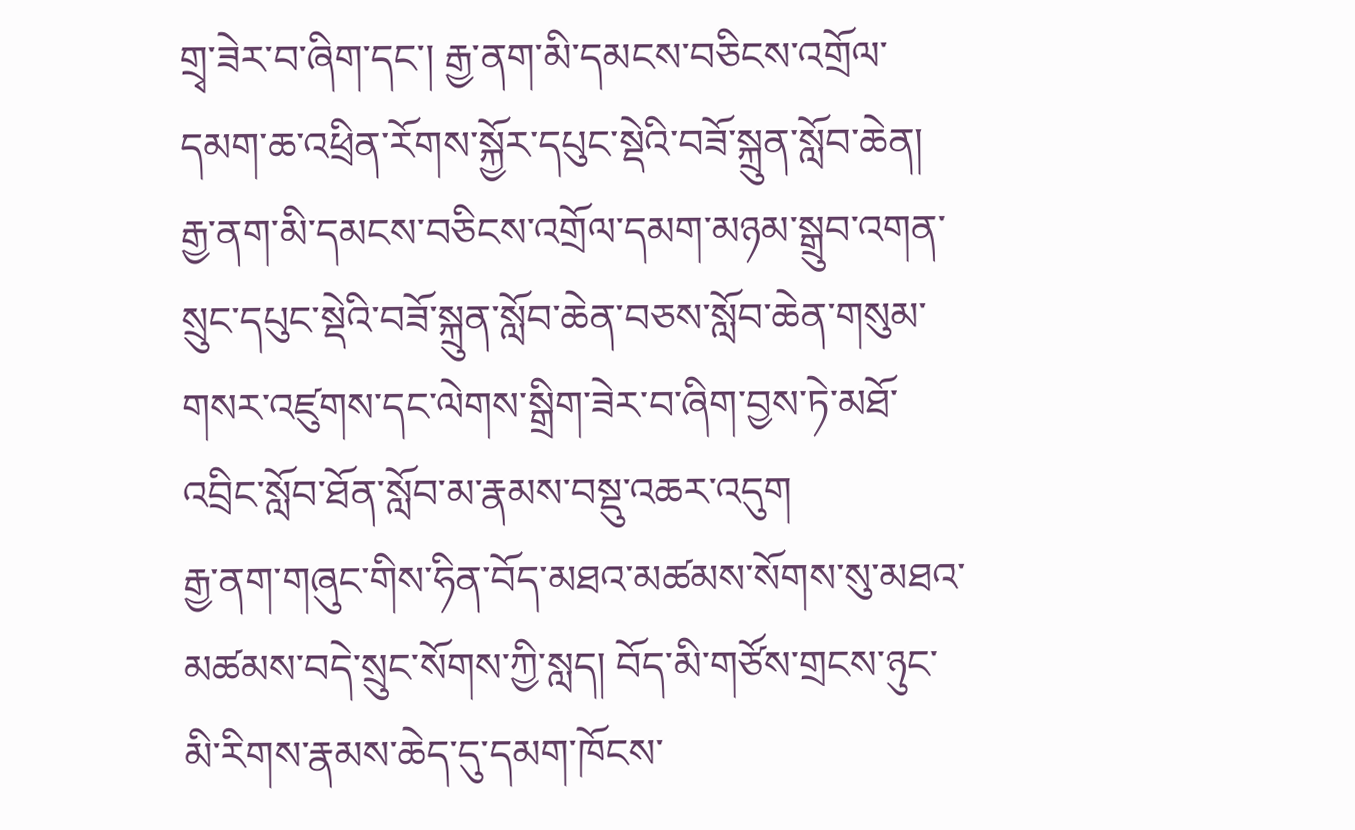གྲྭ་ཟེར་བ་ཞིག་དང་། རྒྱ་ནག་མི་དམངས་བཅིངས་འགྲོལ་དམག་ཆ་འཕྲིན་རོགས་སྐྱོར་དཔུང་སྡེའི་བཟོ་སྐྲུན་སློབ་ཆེན། རྒྱ་ནག་མི་དམངས་བཅིངས་འགྲོལ་དམག་མཉམ་སྒྲུབ་འགན་སྲུང་དཔུང་སྡེའི་བཟོ་སྐྲུན་སློབ་ཆེན་བཅས་སློབ་ཆེན་གསུམ་གསར་འཛུགས་དང་ལེགས་སྒྲིག་ཟེར་བ་ཞིག་བྱས་ཏེ་མཐོ་འབྲིང་སློབ་ཐོན་སློབ་མ་རྣམས་བསྡུ་འཆར་འདུག
རྒྱ་ནག་གཞུང་གིས་ཧིན་བོད་མཐའ་མཚམས་སོགས་སུ་མཐའ་མཚམས་བདེ་སྲུང་སོགས་ཀྱི་སླད། བོད་མི་གཙོས་གྲངས་ཉུང་མི་རིགས་རྣམས་ཆེད་དུ་དམག་ཁོངས་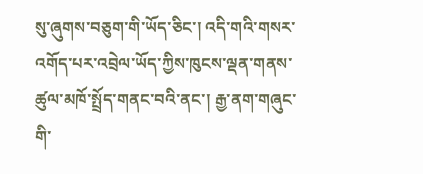སུ་ཞུགས་བཅུག་གི་ཡོད་ཅིང་། འདི་གའི་གསར་འགོད་པར་འབྲེལ་ཡོད་ཀྱིས་ཁུངས་ལྡན་གནས་ཚུལ་མཁོ་སྤྲོད་གནང་བའི་ནང་། རྒྱ་ནག་གཞུང་གི་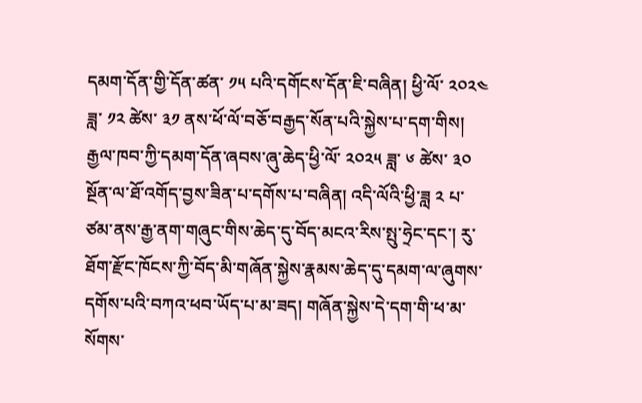དམག་དོན་གྱི་དོན་ཚན་ ༡༥ པའི་དགོངས་དོན་ཇི་བཞིན། ཕྱི་ལོ་ ༢༠༢༤ ཟླ་ ༡༢ ཚེས་ ༣༡ ནས་ཕོ་ལོ་བཅོ་བརྒྱད་སོན་པའི་སྐྱེས་པ་དག་གིས། རྒྱལ་ཁབ་ཀྱི་དམག་དོན་ཞབས་ཞུ་ཆེད་ཕྱི་ལོ་ ༢༠༢༥ ཟླ་ ༦ ཚེས་ ༣༠ སྔོན་ལ་ཐོ་འགོད་བྱས་ཟིན་པ་དགོས་པ་བཞིན། འདི་ལོའི་ཕྱི་ཟླ ༢ པ་ཙམ་ནས་རྒྱ་ནག་གཞུང་གིས་ཆེད་དུ་བོད་མངའ་རིས་སྤུ་ཧྲེང་དང་། རུ་ཐོག་རྫོང་ཁོངས་ཀྱི་བོད་མི་གཞོན་སྐྱེས་རྣམས་ཆེད་དུ་དམག་ལ་ཞུགས་དགོས་པའི་བཀའ་ཕབ་ཡོད་པ་མ་ཟད། གཞོན་སྐྱེས་དེ་དག་གི་ཕ་མ་སོགས་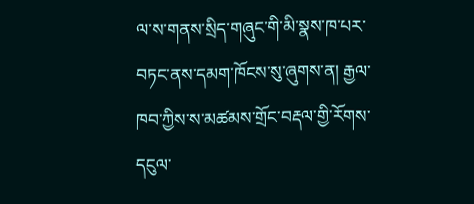ལ་ས་གནས་སྲིད་གཞུང་གི་མི་སྣས་ཁ་པར་བཏང་ནས་དམག་ཁོངས་སུ་ཞུགས་ན། རྒྱལ་ཁབ་ཀྱིས་ས་མཚམས་གྲོང་བརྡལ་གྱི་རོགས་དངུལ་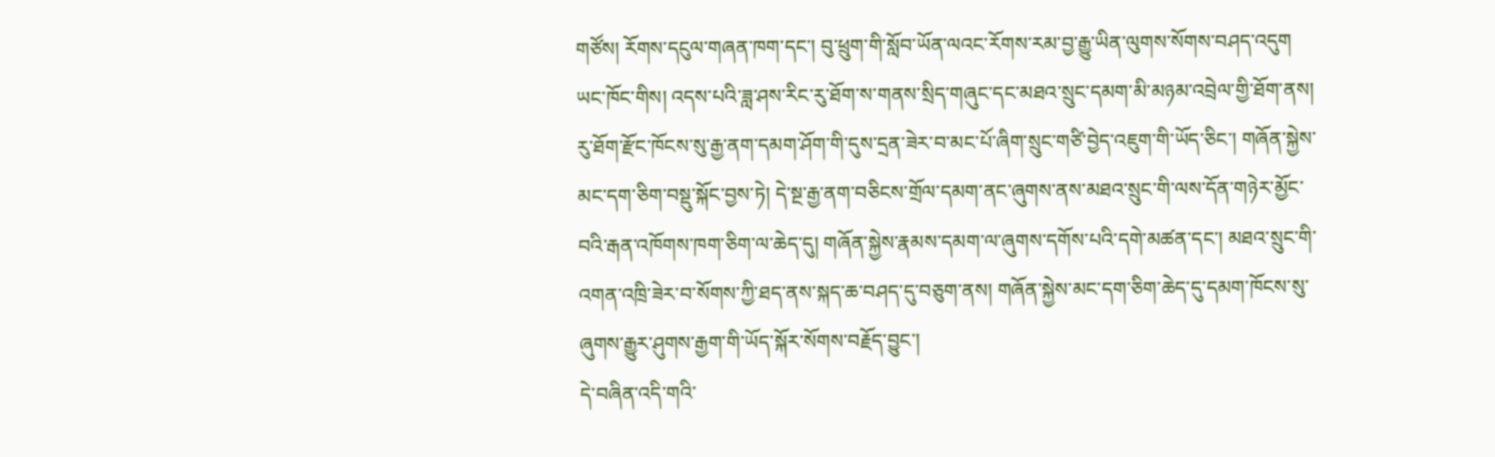གཙོས། རོགས་དངུལ་གཞན་ཁག་དང་། བུ་ཕྲུག་གི་སློབ་ཡོན་ལའང་རོགས་རམ་བྱ་རྒྱུ་ཡིན་ལུགས་སོགས་བཤད་འདུག
ཡང་ཁོང་གིས། འདས་པའི་ཟླ་ཤས་རིང་རུ་ཐོག་ས་གནས་སྲིད་གཞུང་དང་མཐའ་སྲུང་དམག་མི་མཉམ་འབྲེལ་གྱི་ཐོག་ནས། རུ་ཐོག་རྫོང་ཁོངས་སུ་རྒྱ་ནག་དམག་ཤོག་གི་དུས་དྲན་ཟེར་བ་མང་པོ་ཞིག་སྲུང་གཙི་བྱེད་འཇུག་གི་ཡོད་ཅིང་། གཞོན་སྐྱེས་མང་དག་ཅིག་བསྡུ་སྐོང་བྱས་ཏེ། དེ་སྔ་རྒྱ་ནག་བཅིངས་གྲོལ་དམག་ནང་ཞུགས་ནས་མཐའ་སྲུང་གི་ལས་དོན་གཉེར་མྱོང་བའི་རྒན་འཁོགས་ཁག་ཅིག་ལ་ཆེད་དུ། གཞོན་སྐྱེས་རྣམས་དམག་ལ་ཞུགས་དགོས་པའི་དགེ་མཚན་དང་། མཐའ་སྲུང་གི་འགན་འཁྲི་ཟེར་བ་སོགས་ཀྱི་ཐད་ནས་སྐད་ཆ་བཤད་དུ་བཅུག་ནས། གཞོན་སྐྱེས་མང་དག་ཅིག་ཆེད་དུ་དམག་ཁོངས་སུ་ཞུགས་རྒྱུར་ཤུགས་རྒྱག་གི་ཡོད་སྐོར་སོགས་བརྗོད་བྱུང་།
དེ་བཞིན་འདི་གའི་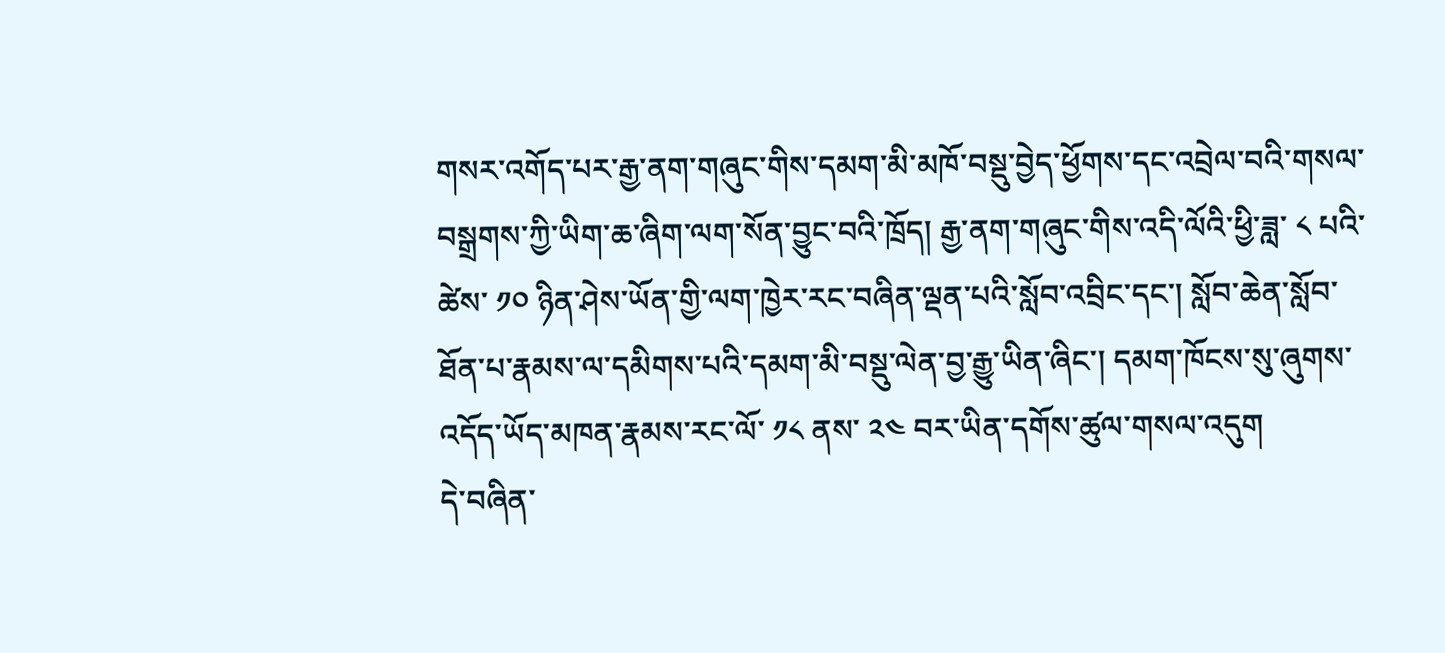གསར་འགོད་པར་རྒྱ་ནག་གཞུང་གིས་དམག་མི་མཁོ་བསྡུ་བྱེད་ཕྱོགས་དང་འབྲེལ་བའི་གསལ་བསྒྲགས་ཀྱི་ཡིག་ཆ་ཞིག་ལག་སོན་བྱུང་བའི་ཁྲོད། རྒྱ་ནག་གཞུང་གིས་འདི་ལོའི་ཕྱི་ཟླ་ ༨ པའི་ཚེས་ ༡༠ ཉིན་ཤེས་ཡོན་གྱི་ལག་ཁྱེར་རང་བཞིན་ལྡན་པའི་སློབ་འབྲིང་དང་། སློབ་ཆེན་སློབ་ཐོན་པ་རྣམས་ལ་དམིགས་པའི་དམག་མི་བསྡུ་ལེན་བྱ་རྒྱུ་ཡིན་ཞིང་། དམག་ཁོངས་སུ་ཞུགས་འདོད་ཡོད་མཁན་རྣམས་རང་ལོ་ ༡༨ ནས་ ༢༤ བར་ཡིན་དགོས་ཚུལ་གསལ་འདུག
དེ་བཞིན་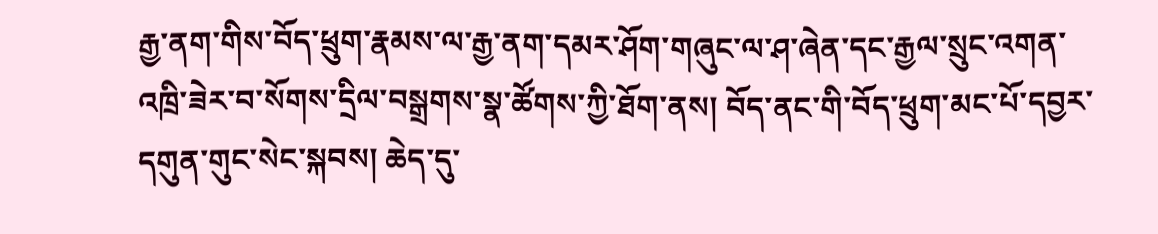རྒྱ་ནག་གིས་བོད་ཕྲུག་རྣམས་ལ་རྒྱ་ནག་དམར་ཤོག་གཞུང་ལ་ཤ་ཞེན་དང་རྒྱལ་སྲུང་འགན་འཁྲི་ཟེར་བ་སོགས་དྲིལ་བསྒྲགས་སྣ་ཚོགས་ཀྱི་ཐོག་ནས། བོད་ནང་གི་བོད་ཕྲུག་མང་པོ་དབྱར་དགུན་གུང་སེང་སྐབས། ཆེད་དུ་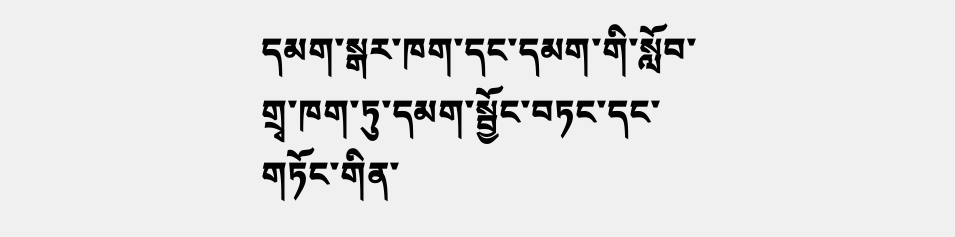དམག་སྒར་ཁག་དང་དམག་གི་སློབ་གྲྭ་ཁག་ཏུ་དམག་སྦྱོང་བཏང་དང་གཏོང་གིན་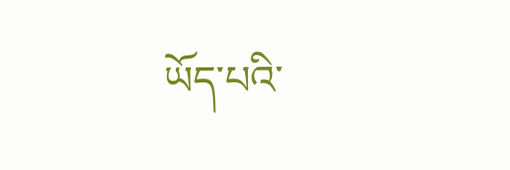ཡོད་པའི་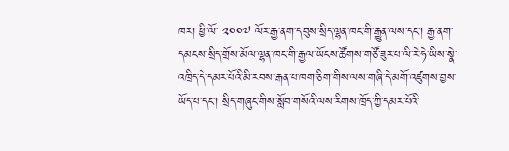ཁར། ཕྱི་ལོ་ ༢༠༠༧ ལོར་རྒྱ་ནག་དབུས་སྲིད་ལྷན་ཁང་གི་རྒྱུན་ལས་དང་། རྒྱ་ནག་དམངས་སྲིད་གྲོས་མོལ་ལྷན་ཁང་གི་རྒྱལ་ཡོངས་ཚོགས་གཙོ་ཟུར་པ་ལི་རེ་ཧེ་ཡིས་སྣེ་འཁྲིད་དེ་དམར་པོའི་མི་རབས་རྒན་པ་ཁག་ཅིག་གིས་ལས་གཞི་དེ་མགོ་འཛུགས་བྱས་ཡོད་པ་དང་། སྲིད་གཞུང་གིས་སློབ་གསོའི་ལས་རིགས་ཁྲོད་ཀྱི་དམར་པོའི་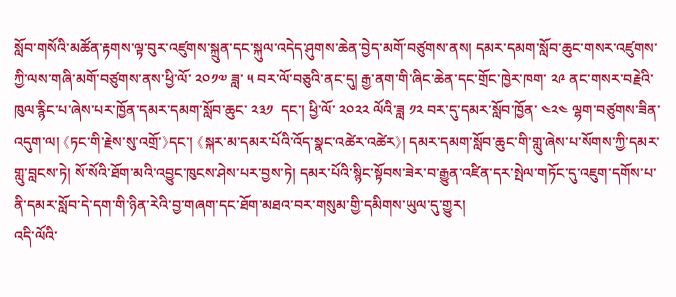སློབ་གསོའི་མཚོན་རྟགས་ལྟ་བུར་འཛུགས་སྐྲུན་དང་སྐུལ་འདེད་ཤུགས་ཆེན་བྱེད་མགོ་བཙུགས་ནས། དམར་དམག་སློབ་ཆུང་གསར་འཛུགས་ཀྱི་ལས་གཞི་མགོ་བཙུགས་ནས་ཕྱི་ལོ་ ༢༠༡༧ ཟླ་ ༥ བར་ལོ་བཅུའི་ནང་དུ། རྒྱ་ནག་གི་ཞིང་ཆེན་དང་གྲོང་ཁྱེར་ཁག་ ༢༩ ནང་གསར་བརྗེའི་ཁུལ་རྙིང་པ་ཞེས་པར་ཁྱོན་དམར་དམག་སློབ་ཆུང་ ༢༣༡  དང་། ཕྱི་ལོ་ ༢༠༢༢ ལོའི་ཟླ ༡༢ བར་དུ་དམར་སློབ་ཁྱོན་ ༤༢༤ ལྷག་བཙུགས་ཟིན་འདུག་ལ། 《ཏང་གི་རྗེས་སུ་འགྲོ་》དང་། 《སྐར་མ་དམར་པོའི་འོད་སྣང་འཚེར་འཚེར》། དམར་དམག་སློབ་ཆུང་གི་གླུ་ཞེས་པ་སོགས་ཀྱི་དམར་གླུ་བླངས་ཏེ། སོ་སོའི་ཐོག་མའི་འབྱུང་ཁུངས་ཤེས་པར་བྱས་ཏེ། དམར་པོའི་སྙིང་སྟོབས་ཟེར་བ་རྒྱུན་འཛིན་དར་སྤེལ་གཏོང་དུ་འཇུག་དགོས་པ་ནི་དམར་སློབ་དེ་དག་གི་ཉིན་རེའི་བྱ་གཞག་དང་ཐོག་མཐའ་བར་གསུམ་གྱི་དམིགས་ཡུལ་དུ་གྱུར།
འདི་ལོའི་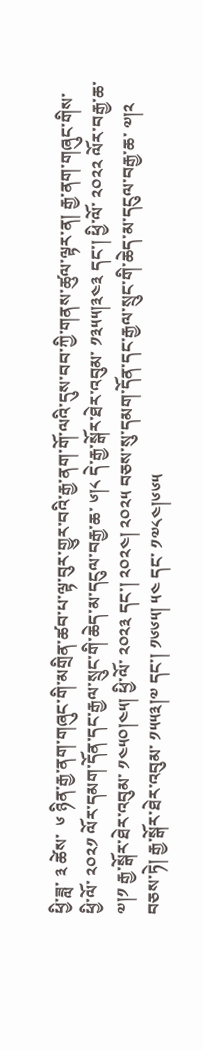ཕྱི་ཟླ་ ༣ ཚེས་  ༦ ཉིན་རྒྱ་ནག་གཞུང་གི་མགྲིན་ཚབ་པ་ལྟ་བུར་གྱུར་བའི་རྒྱ་ནག་གོ་ལའི་དུས་བབ་ཀྱི་གནས་ཚུལ་ལྟར་ན། རྒྱ་ནག་གཞུང་གིས་ཕྱི་ལོ་ ༢༠༢༡ ལོར་དམག་དོན་དང་རྒྱལ་སྲུང་གི་ཆེད་མ་དངུལ་བརྒྱ་ཆ་ ༦།༨ དེ་རྒྱ་སྒོར་ཐེར་འབུམ་ ༡༣༥༥།༣༤༣ དང་། ཕྱི་ལོ་ ༢༠༢༢ ལོར་བརྒྱ་ཆ་ ༧།༡ རྒྱ་སྒོར་ཐེར་འབུམ་ ༡༤༥༠།༤༥། ཕྱི་ལོ་ ༢༠༢༣ དང་། ༢༠༢༤། ༢༠༢༥ བཅས་སུ་དམག་དོན་དང་རྒྱལ་སྲུང་གི་ཆེད་མ་དངུལ་བརྒྱ་ཆ་ ༧།༢ བཅས་ཏེ། རྒྱ་སྒོར་ཐེར་འབུམ་ ༡༥༥༣།༧ དང་། ༡༦༦༥། ༥༤ དང་ ༡༧༨༤།༦༦༥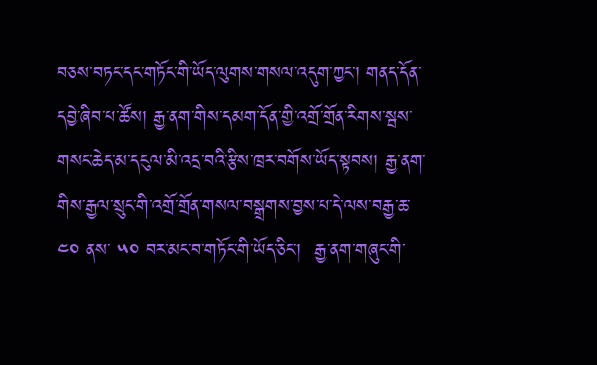བཅས་བཏང་དང་གཏོང་གི་ཡོད་ལུགས་གསལ་འདུག་ཀྱང་། གནད་དོན་དབྱེ་ཞིབ་པ་ཚོས། རྒྱ་ནག་གིས་དམག་དོན་གྱི་འགྲོ་གྲོན་རིགས་སྦས་གསང་ཆེད་མ་དངུལ་མི་འདྲ་བའི་རྩིས་ཁྲར་བགོས་ཡོད་སྟབས། རྒྱ་ནག་གིས་རྒྱལ་སྲུང་གི་འགྲོ་གྲོན་གསལ་བསྒྲགས་བྱས་པ་དེ་ལས་བརྒྱ་ཆ་ ༤༠ ནས་ ༥༠ བར་མང་བ་གཏོང་གི་ཡོད་ཅིང་།  རྒྱ་ནག་གཞུང་གི་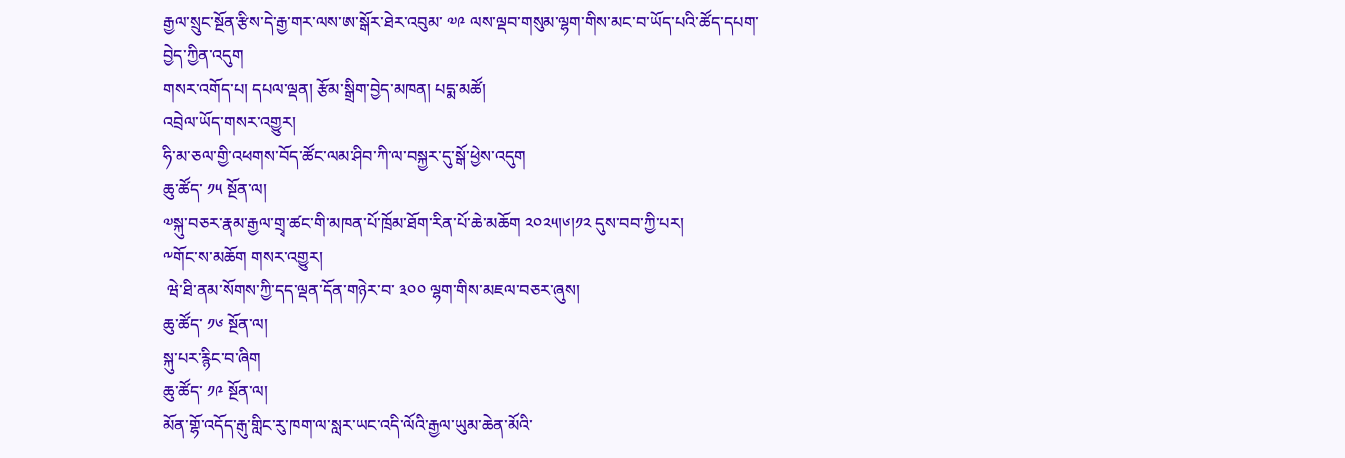རྒྱལ་སྲུང་སྔོན་རྩིས་དེ་རྒྱ་གར་ལས་ཨ་སྒོར་ཐེར་འབུམ་ ༧༩ ལས་ལྡབ་གསུམ་ལྷག་གིས་མང་བ་ཡོད་པའི་ཚོད་དཔག་བྱེད་ཀྱིན་འདུག
གསར་འགོད་པ། དཔལ་ལྡན། རྩོམ་སྒྲིག་བྱེད་མཁན། པདྨ་མཚོ།
འབྲེལ་ཡོད་གསར་འགྱུར།
ཧི་མ་ཅལ་གྱི་འཕགས་བོད་ཚོང་ལམ་ཤིབ་ཀི་ལ་བསྐྱར་དུ་སྒོ་ཕྱེས་འདུག
ཆུ་ཚོད་ ༡༥ སྔོན་ལ།
༧སྐུ་བཅར་རྣམ་རྒྱལ་གྲྭ་ཚང་གི་མཁན་པོ་ཁྲོམ་ཐོག་རིན་པོ་ཆེ་མཆོག ༢༠༢༥།༦།༡༢ དུས་བབ་ཀྱི་པར།
༸གོང་ས་མཆོག གསར་འགྱུར།
 ཝེ་ཐི་ནམ་སོགས་ཀྱི་དད་ལྡན་དོན་གཉེར་བ་ ༣༠༠ ལྷག་གིས་མཇལ་བཅར་ཞུས།
ཆུ་ཚོད་ ༡༦ སྔོན་ལ།
སྐུ་པར་རྙིང་བ་ཞིག
ཆུ་ཚོད་ ༡༩ སྔོན་ལ།
མོན་གྷོ་འདོད་རྒུ་གླིང་རུ་ཁག་ལ་སླར་ཡང་འདི་ལོའི་རྒྱལ་ཡུམ་ཆེན་མོའི་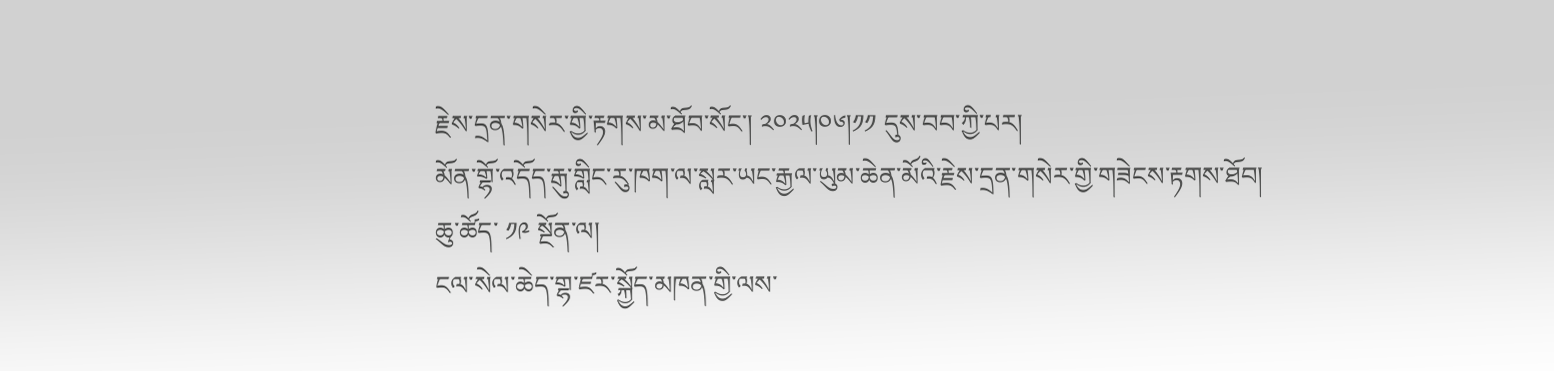རྗེས་དྲན་གསེར་གྱི་རྟགས་མ་ཐོབ་སོང་། ༢༠༢༥།༠༦།༡༡ དུས་བབ་ཀྱི་པར།
མོན་གྷོ་འདོད་རྒུ་གླིང་རུ་ཁག་ལ་སླར་ཡང་རྒྱལ་ཡུམ་ཆེན་མོའི་རྗེས་དྲན་གསེར་གྱི་གཟེངས་རྟགས་ཐོབ།
ཆུ་ཚོད་ ༡༩ སྔོན་ལ།
ངལ་སེལ་ཆེད་གྷ་ཛར་སྐྱོད་མཁན་གྱི་ལས་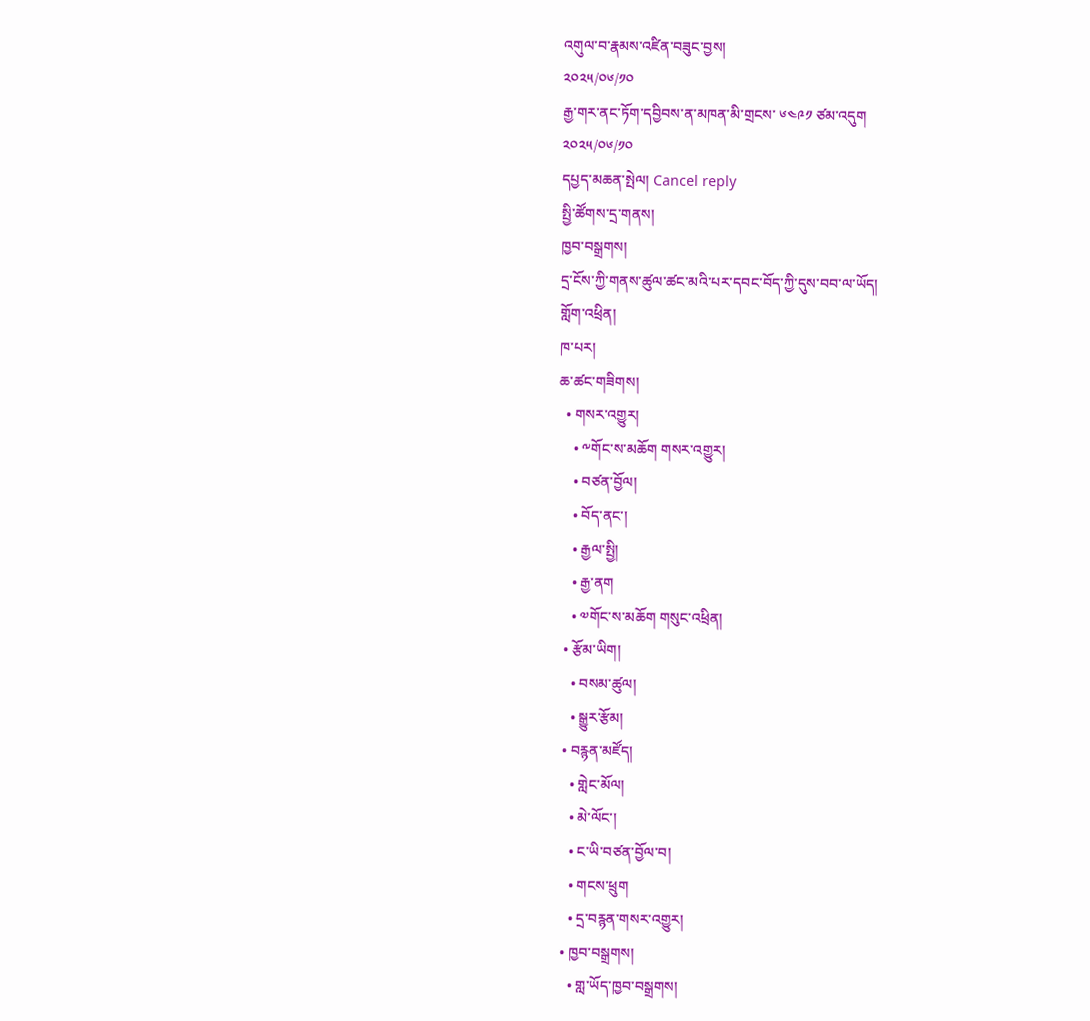འགུལ་བ་རྣམས་འཛིན་བཟུང་བྱས།
༢༠༢༥/༠༦/༡༠
རྒྱ་གར་ནང་ཏོག་དབྱིབས་ན་མཁན་མི་གྲངས་ ༦༤༩༡ ཙམ་འདུག
༢༠༢༥/༠༦/༡༠
དཔྱད་མཆན་སྤེལ། Cancel reply
སྤྱི་ཚོགས་དྲ་གནས།
ཁྱབ་བསྒྲགས།
དྲ་ངོས་ཀྱི་གནས་ཚུལ་ཚང་མའི་པར་དབང་བོད་ཀྱི་དུས་བབ་ལ་ཡོད།
གློག་འཕྲིན།
ཁ་པར།
ཆ་ཚང་གཟིགས།
  • གསར་འགྱུར།
    • ༸གོང་ས་མཆོག གསར་འགྱུར།
    • བཙན་བྱོལ།
    • བོད་ནང་།
    • རྒྱལ་སྤྱི།
    • རྒྱ་ནག
    • ༧གོང་ས་མཆོག གསུང་འཕྲིན།
  • རྩོམ་ཡིག།
    • བསམ་ཚུལ།
    • སྒྱུར་རྩོམ།
  • བརྙན་མཛོད།
    • གླེང་མོལ།
    • མེ་ལོང་།
    • ང་ཡི་བཙན་བྱོལ་བ།
    • གངས་ཕྲུག
    • དྲ་བརྙན་གསར་འགྱུར།
  • ཁྱབ་བསྒྲགས།
    • གླ་ཡོད་ཁྱབ་བསྒྲགས།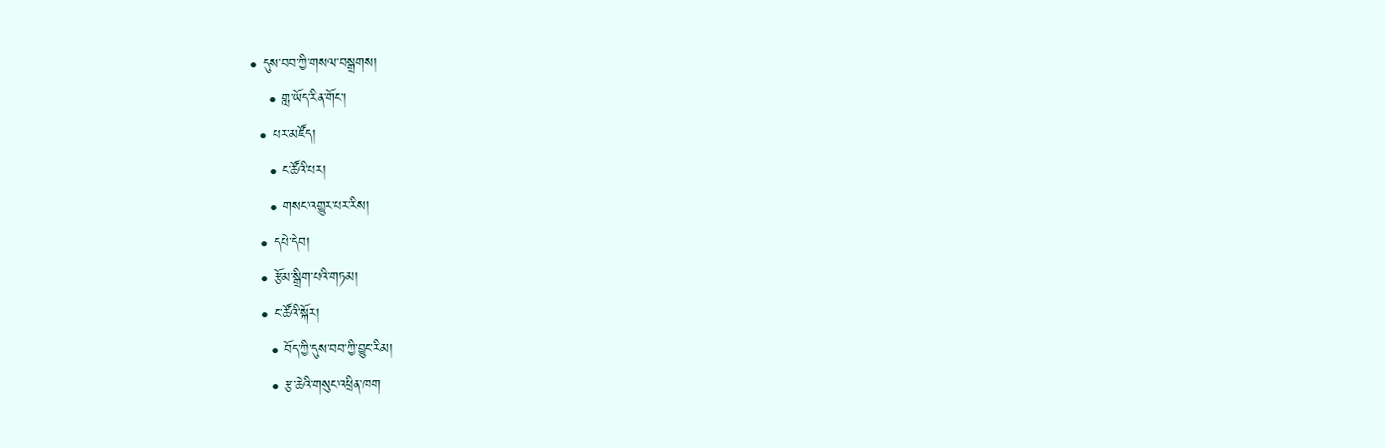• དུས་བབ་ཀྱི་གསལ་བསྒྲགས།
    • གླ་ཡོད་རིན་གོང་།
  • པར་མཛོད།
    • ང་ཚོའི་པར།
    • གསང་འགྱུར་པར་རིས།
  • དཔེ་དེབ།
  • རྩོམ་སྒྲིག་པའི་གཏམ།
  • ང་ཚོའི་སྐོར།
    • བོད་ཀྱི་དུས་བབ་ཀྱི་བྱུང་རིམ།
    • རྩ་ཆེའི་གསུང་འཕྲིན་ཁག